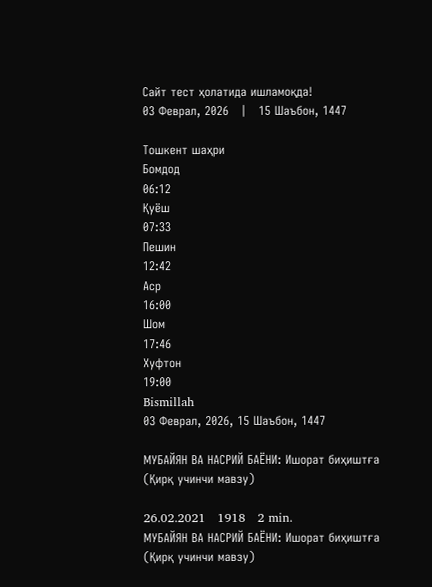Сайт тест ҳолатида ишламоқда!
03 Феврал, 2026   |   15 Шаъбон, 1447

Тошкент шаҳри
Бомдод
06:12
Қуёш
07:33
Пешин
12:42
Аср
16:00
Шом
17:46
Хуфтон
19:00
Bismillah
03 Феврал, 2026, 15 Шаъбон, 1447

МУБАЙЯН ВА НАСРИЙ БАЁНИ: Ишорат биҳиштға (Қирқ учинчи мавзу)

26.02.2021   1918   2 min.
МУБАЙЯН ВА НАСРИЙ БАЁНИ: Ишорат биҳиштға (Қирқ учинчи мавзу)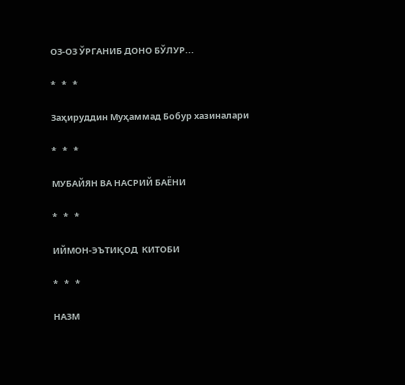ОЗ-ОЗ ЎРГАНИБ ДОНО БЎЛУР...

*   *   *

Заҳируддин Муҳаммад Бобур хазиналари

*   *   *

МУБАЙЯН ВА НАСРИЙ БАЁНИ

*   *   *

ИЙМОН-ЭЪТИҚОД  КИТОБИ

*   *   *

НАЗМ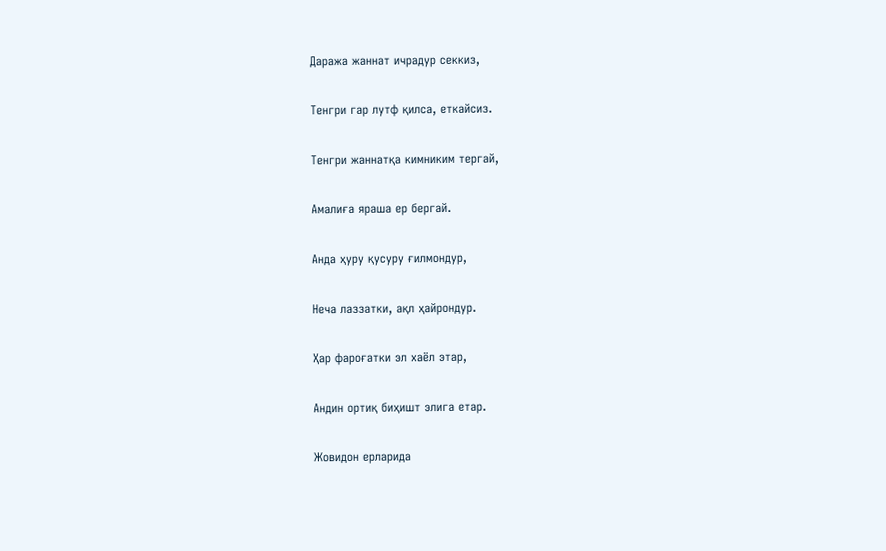Даража жаннат ичрадур секкиз,

Тенгри гар лутф қилса, еткайсиз.

Тенгри жаннатқа кимниким тергай,

Амалиға яраша ер бергай.

Анда ҳуру қусуру ғилмондур,

Неча лаззатки, ақл ҳайрондур.

Ҳар фароғатки эл хаёл этар,

Андин ортиқ биҳишт элига етар.

Жовидон ерларида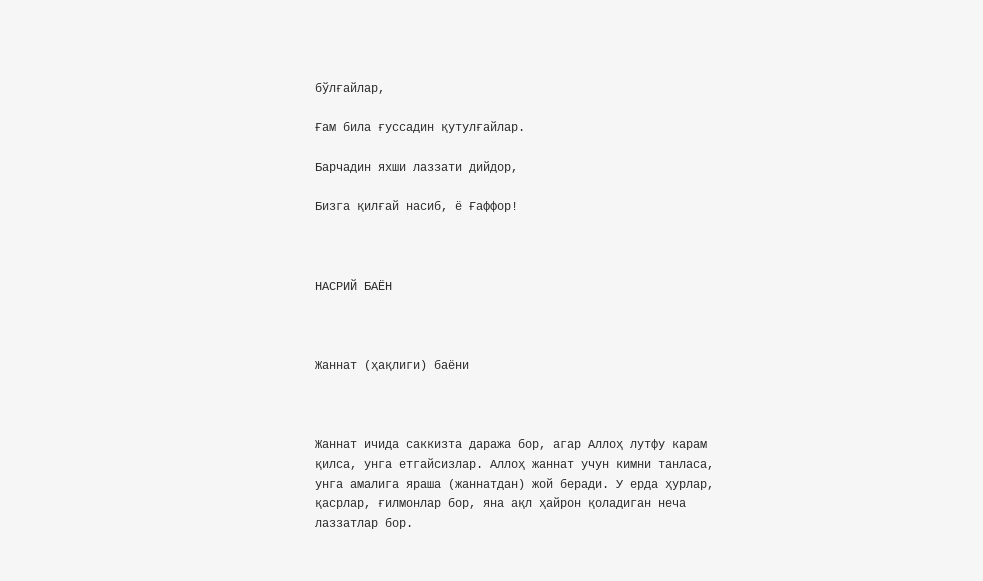бўлғайлар,

Ғам била ғуссадин қутулғайлар.

Барчадин яхши лаззати дийдор,

Бизга қилғай насиб, ё Ғаффор!



НАСРИЙ БАЁН



Жаннат (ҳақлиги) баёни



Жаннат ичида саккизта даража бор, агар Аллоҳ лутфу карам қилса, унга етгайсизлар. Аллоҳ жаннат учун кимни танласа, унга амалига яраша (жаннатдан) жой беради. У ерда ҳурлар, қасрлар, ғилмонлар бор, яна ақл ҳайрон қоладиган неча лаззатлар бор.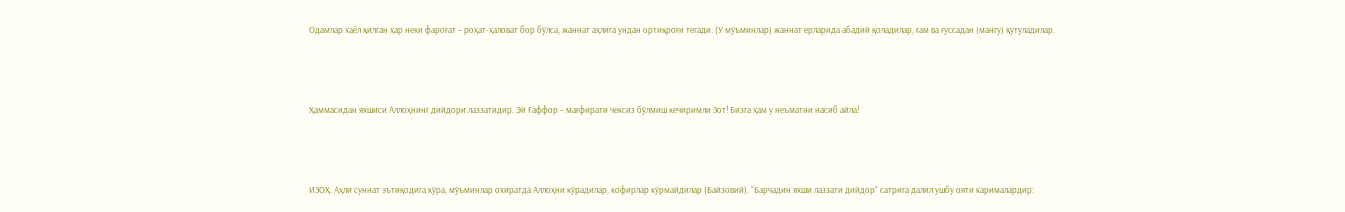Одамлар хаёл қилган ҳар неки фароғат – роҳат-ҳаловат бор бўлса, жаннат аҳлига ундан ортиқроғи тегади. (У мўъминлар) жаннат ерларида абадий қоладилар, ғам ва ғуссадан (мангу) қутуладилар.



Ҳаммасидан яхшиси Аллоҳнинг дийдори лаззатидир. Эй Ғаффор – мағфирати чексиз бўлмиш кечиримли Зот! Бизга ҳам у неъматни насиб айла!



ИЗОҲ. Аҳли суннат эътиқодига кўра, мўъминлар охиратда Аллоҳни кўрадилар, кофирлар кўрмайдилар (Байзовий). “Барчадин яхши лаззати дийдор” сатрига далил ушбу ояти карималардир: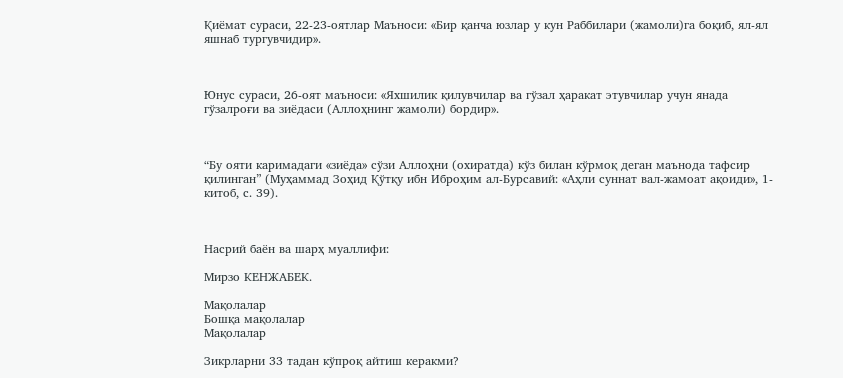Қиёмат сураси, 22-23-оятлар Маъноси: «Бир қанча юзлар у кун Раббилари (жамоли)га боқиб, ял-ял яшнаб тургувчидир».



Юнус сураси, 26-оят маъноси: «Яхшилик қилувчилар ва гўзал ҳаракат этувчилар учун янада гўзалроғи ва зиёдаси (Аллоҳнинг жамоли) бордир».



“Бу ояти каримадаги «зиёда» сўзи Аллоҳни (охиратда) кўз билан кўрмоқ деган маънода тафсир қилинган” (Муҳаммад Зоҳид Қўтқу ибн Иброҳим ал-Бурсавий: «Аҳли суннат вал-жамоат ақоиди», 1-китоб, с. 39).



Насрий баён ва шарҳ муаллифи:

Мирзо КЕНЖАБЕК.

Мақолалар
Бошқа мақолалар
Мақолалар

Зикрларни 33 тадан кўпроқ айтиш керакми?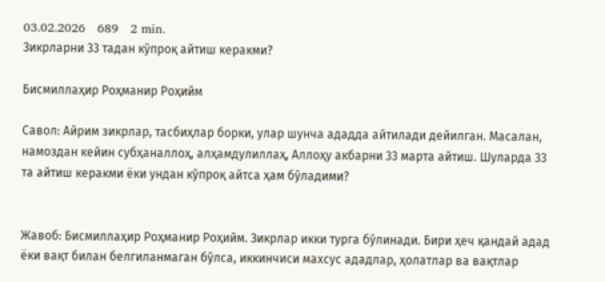03.02.2026   689   2 min.
Зикрларни 33 тадан кўпроқ айтиш керакми?

Бисмиллаҳир Роҳманир Роҳийм

Савол: Айрим зикрлар, тасбиҳлар борки, улар шунча ададда айтилади дейилган. Масалан, намоздан кейин субҳаналлоҳ, алҳамдулиллаҳ, Аллоҳу акбарни 33 марта айтиш. Шуларда 33 та айтиш керакми ёки ундан кўпроқ айтса ҳам бўладими?


Жавоб: Бисмиллаҳир Роҳманир Роҳийм. Зикрлар икки турга бўлинади. Бири ҳеч қандай адад ёки вақт билан белгиланмаган бўлса, иккинчиси махсус ададлар, ҳолатлар ва вақтлар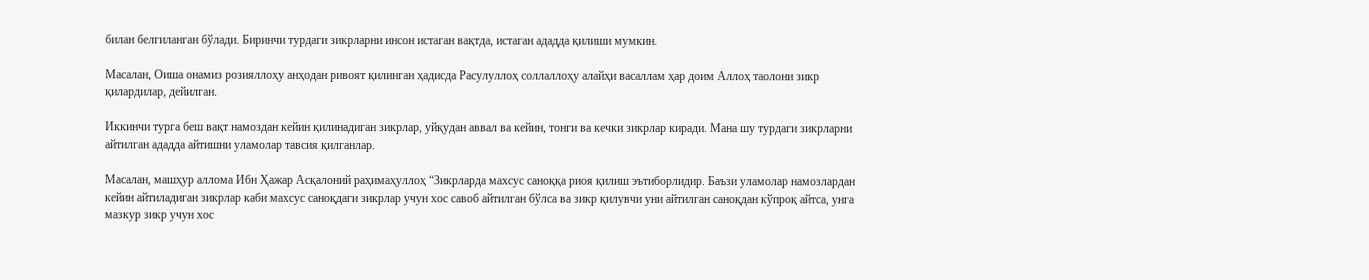билан белгиланган бўлади. Биринчи турдаги зикрларни инсон истаган вақтда, истаган ададда қилиши мумкин.

Масалан, Оиша онамиз розияллоҳу анҳодан ривоят қилинган ҳадисда Расулуллоҳ соллаллоҳу алайҳи васаллам ҳар доим Аллоҳ таолони зикр қилардилар, дейилган.

Иккинчи турга беш вақт намоздан кейин қилинадиган зикрлар, уйқудан аввал ва кейин, тонги ва кечки зикрлар киради. Мана шу турдаги зикрларни айтилган ададда айтишни уламолар тавсия қилганлар.

Масалан, машҳур аллома Ибн Ҳажар Асқалоний раҳимаҳуллоҳ “Зикрларда махсус саноққа риоя қилиш эътиборлидир. Баъзи уламолар намозлардан кейин айтиладиган зикрлар каби махсус саноқдаги зикрлар учун хос савоб айтилган бўлса ва зикр қилувчи уни айтилган саноқдан кўпроқ айтса, унга мазкур зикр учун хос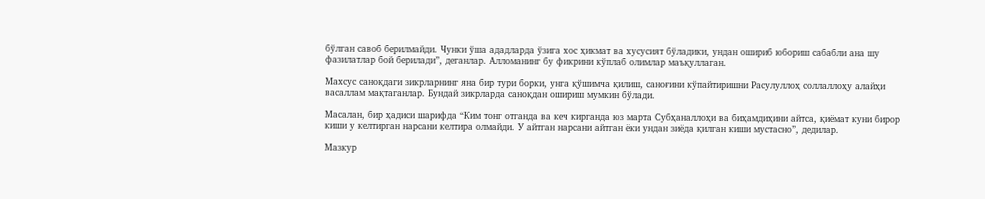бўлган савоб берилмайди. Чунки ўша ададларда ўзига хос ҳикмат ва хусусият бўладики, ундан ошириб юбориш сабабли ана шу фазилатлар бой берилади”, деганлар. Алломанинг бу фикрини кўплаб олимлар маъқуллаган.

Махсус саноқдаги зикрларнинг яна бир тури борки, унга қўшимча қилиш, саноғини кўпайтиришни Расулуллоҳ соллаллоҳу алайҳи васаллам мақтаганлар. Бундай зикрларда саноқдан ошириш мумкин бўлади.

Масалан, бир ҳадиси шарифда “Ким тонг отганда ва кеч кирганда юз марта Субҳаналлоҳи ва биҳамдиҳини айтса, қиёмат куни бирор киши у келтирган нарсани келтира олмайди. У айтган нарсани айтган ёки ундан зиёда қилган киши мустасно”, дедилар.

Мазкур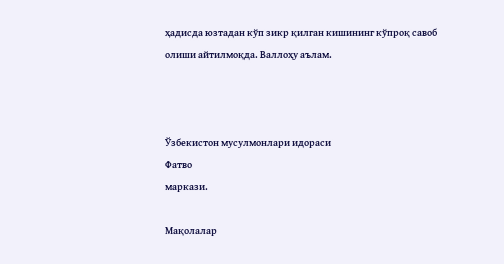ҳадисда юзтадан кўп зикр қилган кишининг кўпроқ савоб олиши айтилмоқда. Валлоҳу аълам.



Ўзбекистон мусулмонлари идораси
Фатво
маркази.

Мақолалар